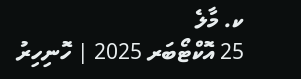ކ. މާލެ
25 އޮކްޓޯބަރ 2025 | ހޮނިހިރު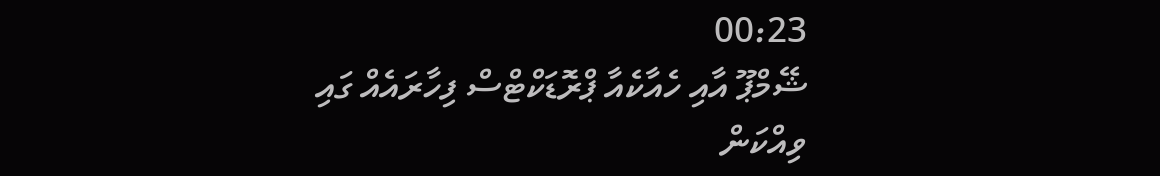00:23
ޝޭމްޕޫ އާއި ހެއާކެއާ ޕްރޮޑަކްޓްސް ފިހާރައެއް ގައި ވިއްކަން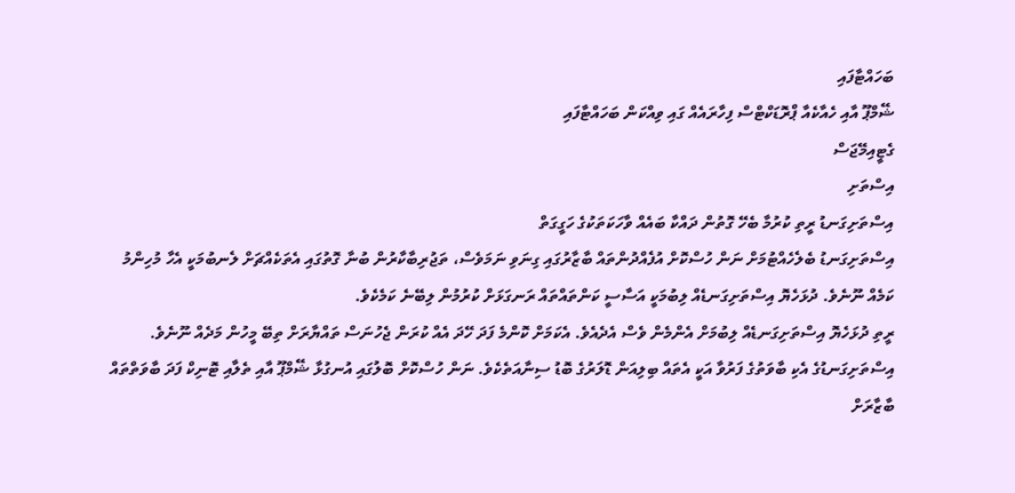ބަހައްޓާފައި
ޝޭމްޕޫ އާއި ހެއާކެއާ ޕްރޮޑަކްޓްސް ފިހާރައެއް ގައި ވިއްކަން ބަހައްޓާފައި
ގެޓީއިމޭޖަސް
އިސްތަށި
އިސްތަށިގަނޑު ރީތި ކުރުމާ ބެހޭ ގޮތުން ދައްކާ ބައެއް ވާހަކަތަކުގެ ހަގީގަތް
އިސްތަށިގަނޑު ބެލެހެއްޓުމަށް ނަން ހުސްކޮށް އުފެއްދުންތައް ބާޒާރުގައި ގިނަވި ނަމަވެސް، ތަޖުރިބާކާރުން ބުނާ ގޮތުގައި އެތަކެއްޗަށް ލެނބުމަކީ އެހާ މުހިންމު ކަމެއް ނޫނެވެ. ދުޅަހެޔޮ އިސްތަށިގަނޑެއް ލިބުމަކީ އަސާސީ ކަންތައްތައް ރަނގަޅަށް ކުރުމުން ލިބޭނެ ކަމެކެވެ.
ރީތި ދުޅަހެޔޮ އިސްތަށިގަނޑެއް ލިބުމަށް އެންމެން ވެސް އެދެއެވެ. އެކަމަށް ކޮންމެ ފަދަ ހޭދަ އެއް ކުރަން ޖެހުނަސް ތައްޔާރަށް ތިބޭ މީހުން މަދެއް ނޫނެވެ.
އިސްތަށިގަނޑުގެ އެކި ބާވަތުގެ ފަރުވާ އަކީ އެތައް ބިލިއަން ޑޮލަރުގެ ބޮޑު ސިނާއަތެކެވެ. ނަން ހުސްކޮށް ބޮލުގައި އުނގުޅާ ޝޭމްޕޫ އާއި ތެލާއި ޓޮނިކް ފަދަ ބާވަތްތައް ބާޒާރަށް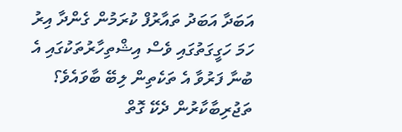އަބަދާ އަބަދު ތައާރުފް ކުރަމުން ގެންދާ އިރު ހަމަ ހަގީގަތުގައި ވެސް އިޝްތިހާރުތަކުގައި އެ ބުނާ ފަރުވާ އެ ތަކެތިން ލިބޭ ބާވައެވެ؟
ތަޖުރިބާކާރުން ދެކޭ ގޮތް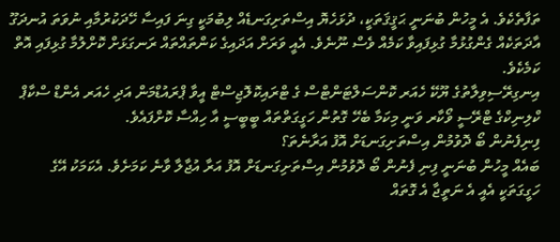ތަފާތެކެވެ. އެ މީހުން ބުނަނީ ޙަޤީޤަތަކީ، ދުޅަހެޔޮ އިސްތަށިގަނޑެއް ލިބުމަކީ ގިނަ ފައިސާ ހޭދަކުރުމާއި ނުވަތަ އުނދަގޫ އާދަތަކެއް ގެންގުޅުމާ ގުޅިފައިވާ ކަމެއް ވެސް ނޫނެވެ. އެއީ ވަރަށް އަދައިގެ ކަންތައްތައް ރަނގަޅަށް ކޮށްލުމާ ގުޅިފައި އޮތް ކަމެކެވެ.
އިނގިރޭސިވިލާތުގެ ޔޫކޭ ހެއަރ ކޮންސަލްޓަންޓްސް ގެ ޓްރައިކޮލޮޖިސްޓް އީވާ ޕްރައުޑްމަން އަދި ހެއަރ އެންޑް ސްކާޕް ކްލިނިކްގެ ޓްރޭސީ ވޯކާރ ވަނީ މިކަމާ ބެހޭ ގޮތުން ހަގީގަތްތައް ބީބީސީ އާ ހިއްސާ ކޮށްފައެވެ.
ފިނިފެނުން ބޯ ދޮވުމުން އިސްތަށިގަނޑަށް އޮފު އަރާނެތަ؟
ބައެއް މީހުން ބުނަނީ ފިނި ފެނުން ބޯ ދޮވުމުން އިސްތަށިގަނޑަށް އޮފު އަރާ އުޖާލާ ވާނެ ކަމަށެވެ. އެކަމަކު އޭގެ ހަގީގަތަކީ އެއީ އެ ނަތީޖާ އެ ގޮތައް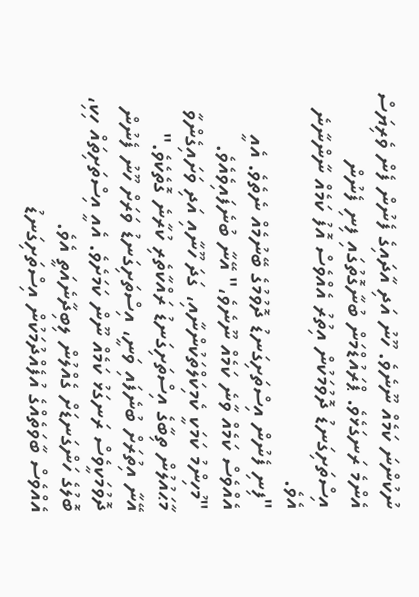ނުކުންނަ ކަމެއް ނޫނެވެ. ހޫނު އަދި އާދައިގެ ފެނުން ފެން ވެރިޔަސް އެންމެ ރަނގަޅެވެ. ޕްރައުޑްމަން ބުނާގޮތުގައި ފިނި ފެނުން އިސްތަށިގަނޑު ދޮވުމަކުން އިތުރު އެއްވެސް އޮފު ކަމެއް ނާންނާނެ އެވެ.
"ފިނި ފެނުން އިސްތަށިގަނޑު ދޮވުމުގެ ބޭނުމެއް ނެތެވެ. އެއީ އެއްވެސް ކަމެއް ވާނެ ކަމެއް ނޫނެވެ،" އޭނާ ބުނެފައިވެއެވެ. "މުހިންމު ކަމަކީ ކެމިކަލްތަކުންނާއި، ގަދަ ހޫނާއި އަދި ވަށައިގެންވާ މާޙައުލުން ތިބާގެ އިސްތަށިގަނޑު ރައްކާތެރި ކުރާނެ ގޮތެކެވެ."
އޭނާ އިތުރަށް ބުނެފައި ވަނީ، އިސްތަށިގަނޑު ވަރަށް ހޫނު ފެނުން ދޮވުމަކީވެސް ރަނގަޅު ކަމެއް ނޫން ކަމަށެވެ. އެއީ އިސްތަށިތައް ހިކި، ބޮލުގެ ހަންގަނޑަށް ގެއްލުން ލިބިދާނެއަތީ އެވެ.
އެއްވެސް ބާވަތެއްގެ އުފެއްދުމަކުން އިސްތަށިގަނޑު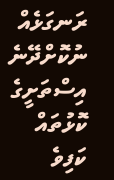ރަނގަޅެއް ނުކޮށްދޭނެ
އިސްތަށީގެ ކޮޅުތައް ކަފިވެ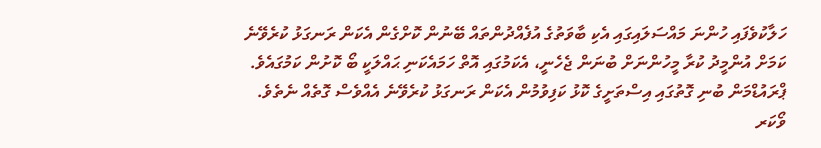ހަލާކުވެފައި ހުންނަ މައްސަލައިގައި އެކި ބާވަތުގެ އުފެއްދުންތައް ބޭނުން ކޮށްގެން އެކަން ރަނގަޅު ކުރެވޭނެ ކަމަށް އުންމީދު ކުރާ މީހުންނަށް ބުނަން ޖެހެނީ، އެކަމުގައި އޮތް ހަމައެކަނި ޙައްލަކީ ބޯ ކޮށުން ކަމުގައެވެ.
ޕްރައުޑްމަން ބުނި ގޮތުގައި އިސްތަށީގެ ކޮޅު ކަފިވުމުން އެކަން ރަނގަޅު ކުރެވޭނެ އެއްވެސް ގޮތެއް ނެތެވެ.
ވޯކަރ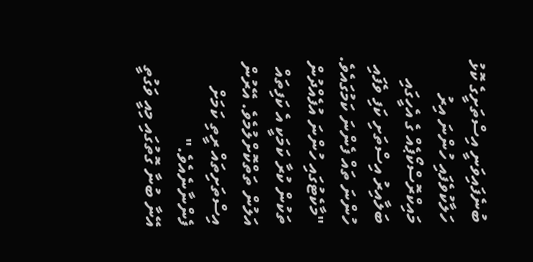ބުނެފައިވަނީ އިސްތަށީގެ ކޮޅު ހަލާކުވެފައި ހުންނަ އިރު މައިކްރޮސްކޯޕެއް ގެ އެހީގައި ބަލާއިރު އިސްތަށި ކަފި ވެފައި ހުންނަ ތައް ފެންނަ ކަމުގައެވެ.
"މާކެޓުގައި ހުންނަ އުފެއްދުން ތަކުން ކުރާ ކަމަކީ އެ ކަފިތައް އަލުން ތަތްކޮށްލުމެވެ. އޭރުން އިސްތަށިތައް ރީތި ކަމަށް ފެންނާނެއެވެ."
އޭނާ ބުނާ ގޮތުގައި މިއީ ވަގުތީ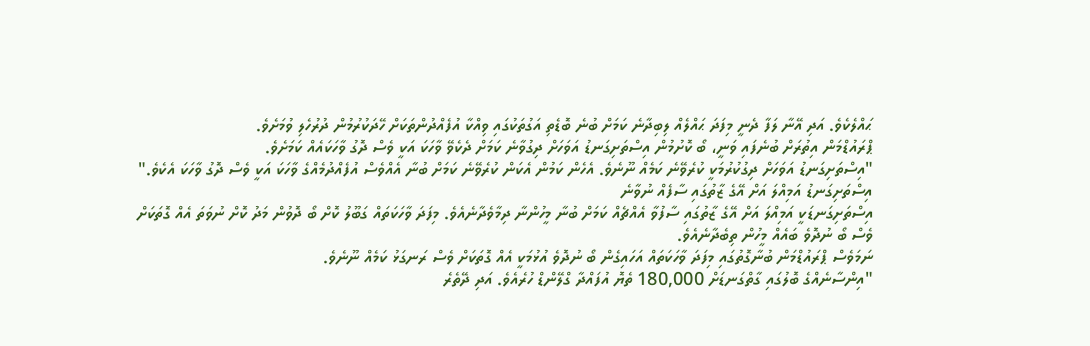ޙައްލެކެވެ. އަދި އޭނާ ލަފާ ދެނީ މިފަދަ ޙައްލެއް ލިބިދާނެ ކަމަށް ބުނެ ބޮޑެތި އަގުތަކުގައި ވިއްކާ އުފެއްދުންތަކަށް ހޭދަކުރުމުން ދުރުހެލި ވުމަށެވެ.
ޕްރައުޑްމަން އިތުރަށް ބުނެފައި ވަނީ، ބޯ ކޮށުމުން އިސްތަށިގަނޑު އަވަހަށް ދިގުވާނެ ކަމަށް ދެކެވޭ ވާހަކަ އަކީ ވެސް ދޮގު ވާހަކައެއް ކަމަށެވެ.
"އިސްތަށިގަނޑު އަވަހަށް ދިގުކުރުމަކީ ކުރެވޭނެ ކަމެއް ނޫނެވެ. އެހެން ކަމުން އެކަން ކުރެވޭނެ ކަމަށް ބުނާ އެއްވެސް އުފެއްދުމެއްގެ ވާހަކަ އަކީ ވެސް ދޮގު ވާހަކަ އެކެވެ."
އިސްތަށިގަނޑު އަމިއްލަ އަށް އޭގެ ޒާތުގައި ސާފެއް ނުވާނެ
އިސްތަށިގަނޑަކީ އަމިއްލަ އަށް އޭގެ ޒާތުގައި ސާފުވާ އެއްޗެއް ކަމަށް ބުނާ މީހުންނާ ދިމާވެދާނެއެވެ. މިފަދަ ވާހަކަތައް ގަބޫލު ކޮށް ބޯ ދޮވުން މަދު ކޮށް ނުވަތަ އެއް ގޮތަކަށް ވެސް ބޯ ނުދޮވެ ބައެއް މީހުން ތިބެދާނެއެވެ.
ނަމަވެސް ޕްރައުޑްމަން ބުނާގޮތުގައި މިފަދަ ވާހަކަތައް އަހައިގެން ބޯ ނުދޮވެ އުޅުމަކީ އެއް ގޮތަކަށް ވެސް ރަނގަޅު ކަމެއް ނޫނެވެ.
"އިންސާނެއްގެ ބޮލުގައި ގާތްގަނޑަށް 180,000 ތެޔޮ އުފައްދާ ގްލޭންޑް ހުރެއެވެ. އަދި ދޭތެރެ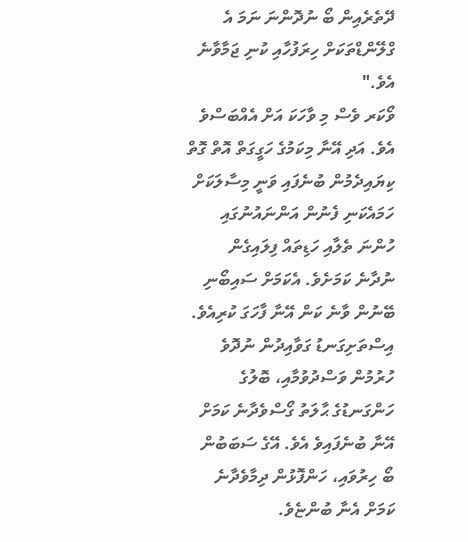ދޭތެރެއިން ބޯ ނުދޮންނަ ނަމަ އެ ގްލޭންޑްތަކަށް ހިރަފުހާއި ކުނި ޖަމާވާނެ އެވެ."
ވޯކަރ ވެސް މި ވާހަކަ އަށް އެއްބަސްވެ އެވެ. އަދި އޭނާ މިކަމުގެ ހަގީގަތް އޮތް ގޮތް ކިޔައިދެމުން ބުނެފައި ވަނީ މިސާލަކަށް ހަމައެކަނި ފެނުން އަންނައުނުގައި ހުންނަ ތެލާއި ހަޑިތައް ފިލައިގެން ނުދާނެ ކަމަށެވެ. އެކަމަށް ސައިބޯނި ބޭނުން ވާނެ ކަން އޭނާ ފާހަގަ ކުރިއެވެ.
އިސްތަށިގަނޑު ގަވާއިދުން ނުދޮވެ ހުރުމުން ވަސްދުވުމާއި، ބޮލުގެ ހަންގަނޑުގެ ޙާލަތު ގޯސްވެދާނެ ކަމަށް އޭނާ ބުނެފައިވެ އެވެ. އޭގެ ސަބަބުން ބޯ ހިރުވައި، ހަންފޮޅުން ދިމާވެދާނެ ކަމަށް އެނާ ބުންޏެވެ.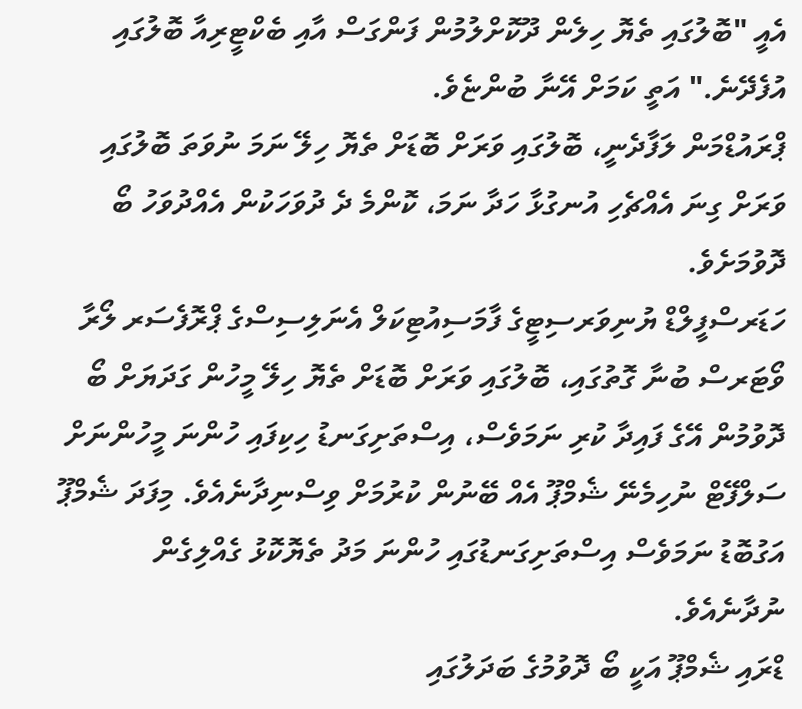އެއީ "ބޮލުގައި ތެޔޮ ހިލެން ދޫކޮށްލުމުން ފަންގަސް އާއި ބެކްޓީރިއާ ބޮލުގައި އުފެދޭނެ." އަތީ ކަމަށް އޭނާ ބުންޏެވެ.
ޕްރައުޑްމަން ލަފާދެނީ، ބޮލުގައި ވަރަށް ބޮޑަށް ތެޔޮ ހިލޭ ނަމަ ނުވަތަ ބޮލުގައި ވަރަށް ގިނަ އެއްޗެހި އުނގުޅާ ހަދާ ނަމަ، ކޮންމެ ދެ ދުވަހަކުން އެއްދުވަހު ބޯ ދޮވުމަށެވެ.
ހަޑަރސްފީލްޑް ޔުނިވަރސިޓީގެ ފާމަސިއުޓިކަލް އެނަލިސިސްގެ ޕްރޮފެސަރ ލޯރާ ވޯޓަރސް ބުނާ ގޮތުގައި، ބޮލުގައި ވަރަށް ބޮޑަށް ތެޔޮ ހިލޭ މީހުން ގަދަޔަށް ބޯ ދޮވުމުން އޭގެ ފައިދާ ކުރި ނަމަވެސް، އިސްތަށިގަނޑު ހިކިފައި ހުންނަ މީހުންނަށް ސަލްފޭޓް ނުހިމެނޭ ޝެމްޕޫ އެއް ބޭނުން ކުރުމަށް ވިސްނިދާނެއެވެ. މިފަދަ ޝެމްޕޫ އަގުބޮޑު ނަމަވެސް އިސްތަށިގަނޑުގައި ހުންނަ މަދު ތެޔޮކޮޅު ގެއްލިގެން ނުދާނެއެވެ.
ޑްރައި ޝެމްޕޫ އަކީ ބޯ ދޮވުމުގެ ބަދަލުގައި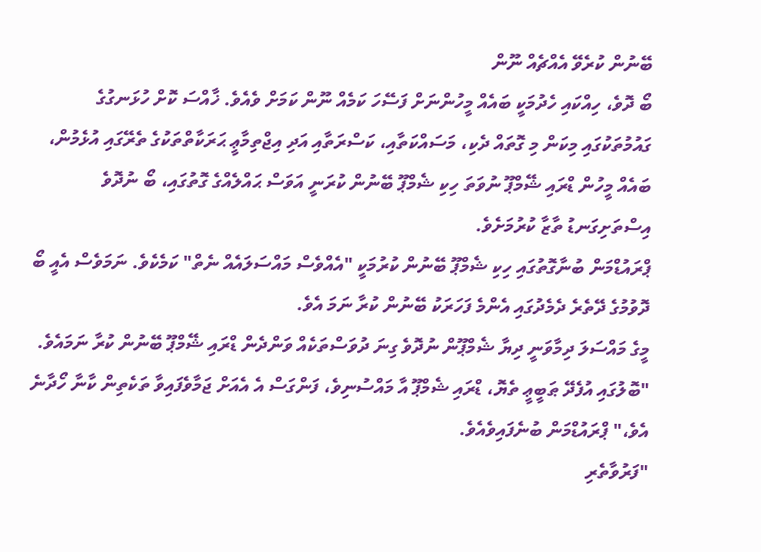ބޭނުން ކުރެވޭ އެއްޗެއް ނޫން
ބޯ ދޮވެ، ހިއްކައި ހެދުމަކީ ބައެއް މީހުންނަށް ފަސޭހަ ކަމެއް ނޫން ކަމަށް ވެއެވެ. ޚާއްސަ ކޮށް ހުޅަނގުގެ ގައުމުތަކުގައި މިކަން މި ގޮތައް ދެކި، މަސައްކަތާއި، ކަސްރަތާއި އަދި އިޖްތިމާޢީ ޙަރަކާތްތަކުގެ ތެރޭގައި އުޅެމުން، ބައެއް މީހުން ޑްރައި ޝޭމްޕޫ ނުވަތަ ހިކި ޝެމްޕޫ ބޭނުން ކުރަނީ އަވަސް ޙައްލެއްގެ ގޮތުގައި، ބޯ ނުދޮވެ އިސްތަށިގަނޑު ތާޒާ ކުރުމަށެވެ.
ޕްރައުޑްމަން ބުނާގޮތުގައި ހިކި ޝެމްޕޫ ބޭނުން ކުރުމަކީ "އެއްވެސް މައްސަލައެއް ނެތް" ކަމެކެވެ. ނަމަވެސް އެއީ ބޯ ދޮވުމުގެ ދޭތެރެ ދެމެދުގައި އެންމެ ފަހަރަކު ބޭނުން ކުރާ ނަމަ އެވެ.
މީގެ މައްސަލަ ދިމާވަނީ ދިޔާ ޝެމްޕޫން ނުދޮވެ ގިނަ ދުވަސްތަކެއް ވަންދެން ޑްރައި ޝޭމްޕޫ ބޭނުން ކުރާ ނަމައެވެ.
"ބޮލުގައި އުފެދޭ ޠަބީޢީ ތެޔޮ، ޑްރައި ޝެމްޕޫ އާ މައްސުނިވެ، ފަންގަސް އެ އެއަށް ޖަމާވެފައިވާ ތަކެތިން ކާނާ ހޯދާނެ އެވެ،" ޕްރައުޑްމަން ބުނެފައިވެއެވެ.
"ފަރުވާތެރި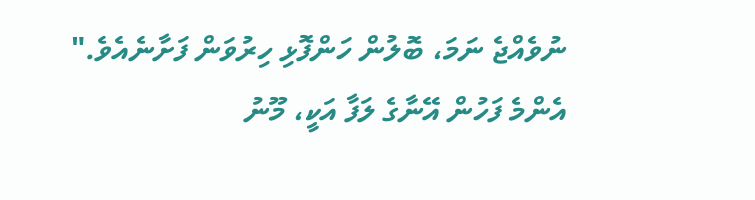ނުވެއްޖެ ނަމަ، ބޮލުން ހަންފޮޅި ހިރުވަން ފަށާނެއެވެ."
އެންމެ ފަހުން އޭނާގެ ލަފާ އަކީ، މޫނު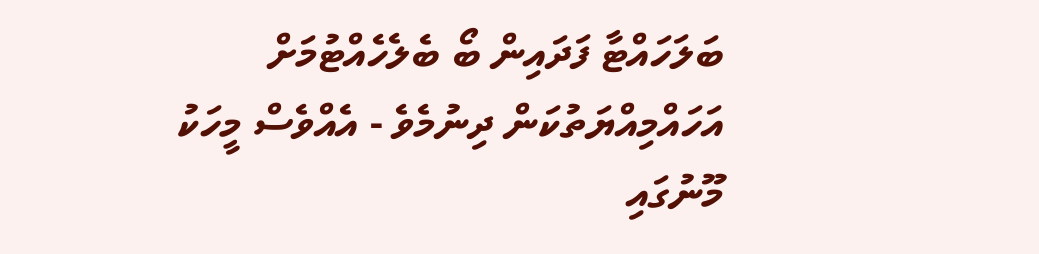ބަލަހައްޓާ ފަދައިން ބޯ ބެލެހެއްޓުމަށް އަހައްމިއްޔަތުކަން ދިނުމެވެ - އެއްވެސް މީހަކު މޫނުގައި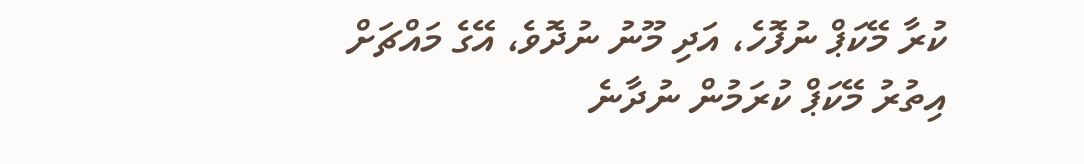ކުރާ މޭކަޕް ނުފޮހެ، އަދި މޫނު ނުދޮވެ، އޭގެ މައްޗަށް އިތުރު މޭކަޕް ކުރަމުން ނުދާނެ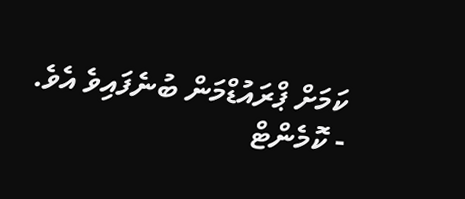ކަމަށް ޕްރައުޑްމަން ބުނެފައިވެ އެވެ.
- ކޮމެންޓް